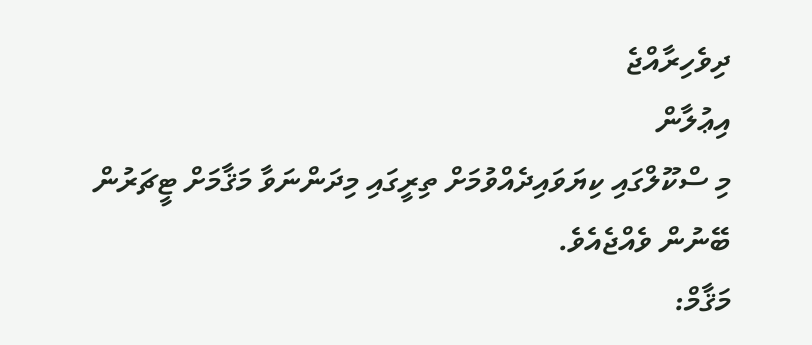ދިވެހިރާއްޖެ
އިޢުލާން
މި ސްކޫލްގައި ކިޔަވައިދެއްވުމަށް ތިރީގައި މިދަންނަވާ މަޤާމަށް ޓީޗަރުން ބޭނުން ވެއްޖެއެވެ.
މަޤާމް: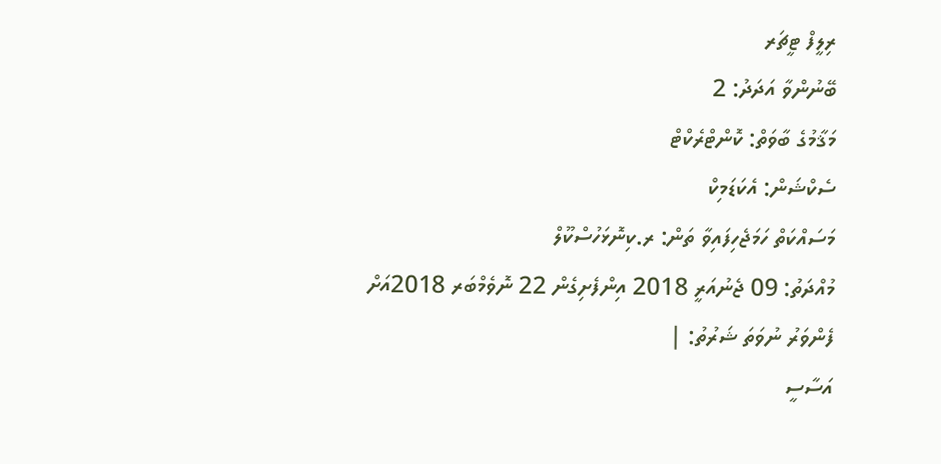ރިލީފް ޓީޗަރ
ބޭނުންވާ އަދަދު: 2
މަޤާމުގެ ބާވަތް: ކޮންޓްރެކްޓް
ސެކްޝަން: އެކަޑަމިކް
މަސައްކަތް ހަމަޖެހިފައިވާ ތަން: ރ.ކިނޮޅަހުސްކޫލް
މުއްދަތު: 09 ޖެނުއަރީ 2018 އިންފެށިގެން 22 ނޮވެމްބަރ 2018އަށް
ފެންވަރު ނުވަތަ ޝަރުތު: |
އަސާސީ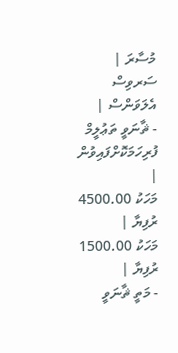މުސާރަ |
ސަރވިސް އެލަވަންސް |
- ޘާނަވީ ތަޢުލީމް ފުރިހަމަކޮށްފައިވުން |
މަހަކު 4500.00 ރުފިޔާ |
މަހަކު 1500.00 ރުފިޔާ |
- މަތީ ޘާނަވީ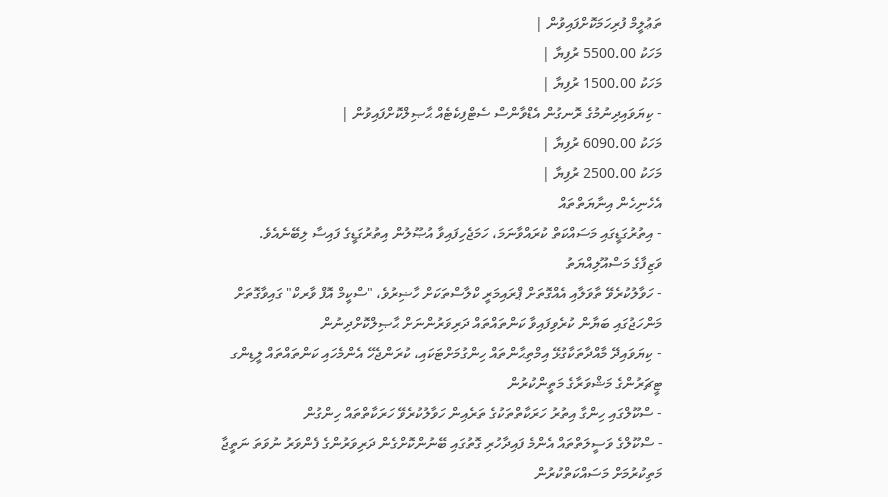ތަޢުލީމް ފުރިހަމަކޮށްފައިވުން |
މަހަކު 5500.00 ރުފިޔާ |
މަހަކު 1500.00 ރުފިޔާ |
- ކިޔަވައިދިނުމުގެ ރޮނގުން އެޑްވާންސް ސެޓްފިކެޓެއް ޙާޞިލްކޮށްފައިވުން |
މަހަކު 6090.00 ރުފިޔާ |
މަހަކު 2500.00 ރުފިޔާ |
އެހެނިހެން އިނާޔަތްތައް
- އިތުރުގަޑީގައި މަސައްކަތް ކުރައްވާނަމަ، ހަމަޖެހިފައިވާ އުޞޫލުން އިތުރުގަޑީގެ ފައިސާ ލިބޭނެއެވެ.
ވަޒިފާގެ މަސްއޫލިއްޔަތު
- ހަވާލުކުރެވޭ ތާވަލާއި އެއްގޮތަށް ޕްރައިމަރީ ކްލާސްތަކަށް ހާޟިރުވެ، "ސްކީމް އޮފް ވާރކް" ގައިވާގޮތަށް މަންހަޖުގައި ބަޔާން ކުރެވިފައިވާ ކަންތައްތައް ދަރިވަރުންނަށް ޙާޞިލްކޮށްދިނުން
- ކިޔަވައިދޭ މާއްދާތަކާގުޅޭ އިމްތިޙާންތައް ހިންގުމަށްޓަކައި، ކުރަންޖެހޭ އެންމެހައި ކަންތައްތައް ލީޑިންގ ޓީޗަރުންގެ މަޝްވަރާގެ މަތީންކުރުން
- ސްކޫލްގައި ހިންގާ އިތުރު ހަރަކާތްތަކުގެ ތަރެއިން ހަވާލުކުރެވޭ ހަރަކާތްތައް ހިންގުން
- ސްކޫލްގެ ވަސީލަތްތައް އެންމެ ފައިދާހުރި ގޮތުގައި ބޭނުންކޮށްގެން ދަރިވަރުންގެ ފެންވަރު ނުވަތަ ނަތީޖާ މަތިކުރުމަށް މަސައްކަތްކުރުން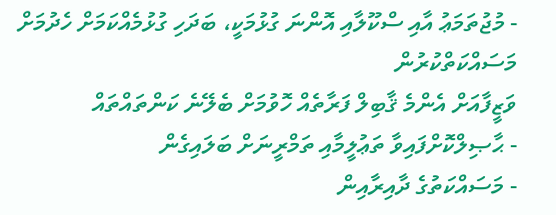- މުޖުތަމަޢު އާއި ސްކޫލާއި އޮންނަ ގުޅުމަކީ، ބަދަހި ގުޅުމެއްކަމަށް ހެދުމަށް މަސައްކަތްކުރުން
ވަޒީފާއަށް އެންމެ ޤާބިލް ފަރާތެއް ހޮވުމަށް ބެލޭނެ ކަންތައްތައް
- ޙާޞިލްކޮށްފައިވާ ތަޢުލީމާއި ތަމްރީނަށް ބަލައިގެން
- މަސައްކަތުގެ ދާއިރާއިން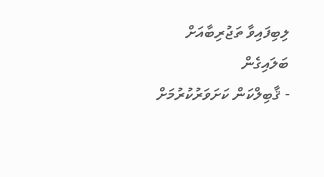ލިބިފައިވާ ތަޖުރިބާއަށް ބަލައިގެން
- ޤާބިލްކަން ކަށަވަރުކުރުމަށް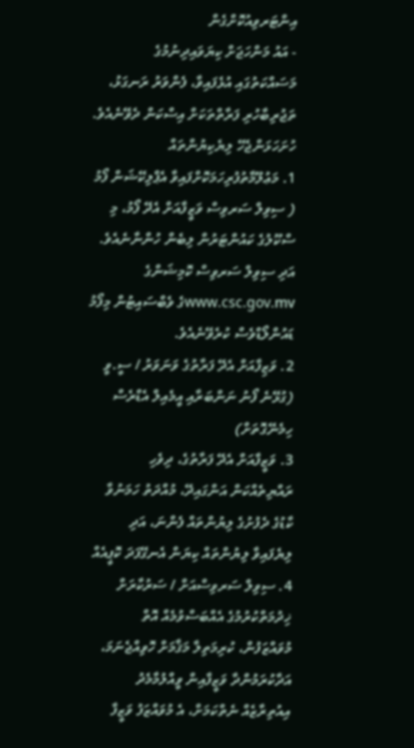އިންޓަރވިއުކޮށްގެން
- އައު މަންހަޖަށް ކިޔަވައިދިނުމުގެ މަސައްކަތުގައި އުޅެފައިވާ، ފެންވަރު ރަނގަޅު، ތަޖުރިބާހުރި ފަރާތްތަކަށް އިސްކަން ދެވޭނެއެވެ.
ހުށަހަޅަންޖެހޭ ލިޔެކިޔުންތައް
1. މަޢުލޫމާތުފުރިހަމަކޮށްފައިވާ އެޕްލިކޭޝަން ފޯމު ( ސިވިލް ސަރވިސް ވަޒީފާއަށް އެދޭ ފޯމު، މި ސްކޫލުގެ ކައުންޓަރުން ލިބެން ހުންނާނެއެވެ. އަދި ސިވިލް ސަރވިސް ކޮމިޝަންގެ www.csc.gov.mvގެ ވެބްސައިޓުން މިފޯމު ޑައުންލޯޑްވެސް ކުރެވޭނެއެވެ.
2. ވަޒިފާއަށް އެދޭ ފަރާތުގެ ވަނަވަރު / ސީ.ވީ (ގުޅޭނެ ފޯނު ނަންބަރާއި އީމެއިލް އެޑްރެސް ހިމެނޭގޮތަށް)
3. ވަޒީފާއަށް އެދޭ ފަރާތުގެ، ދިވެހި ރައްޔިތެއްކަން އަންގައިދޭ، މުއްދަތު ހަމަނުވާ ކާޑުގެ ދެފުށުގެ ލިޔުންތައް ފެންނަ، އަދި ލިޔެފައިވާ ލިޔުންތައް ކިޔަން އެނގޭފަދަ ކޮޕީއެއް
4. ސިވިލް ސަރވިސްއަށް / ސަރުކާރަށް ޚިދުމަތްކުރުމުގެ އެއްބަސްވުމެއް އޮތް މުވައްޒަފުން، ކުރިމަތިލާ މަޤާމަށް ހޮވިއްޖެނަމަ، އަދާކުރަމުންދާ ވަޒީފާއިން ވީއްލުމާމެދު އިއުތިރާޒެއް ނެތްކަމަށް، އެ މުވައްޒަފު ވަޒީފާ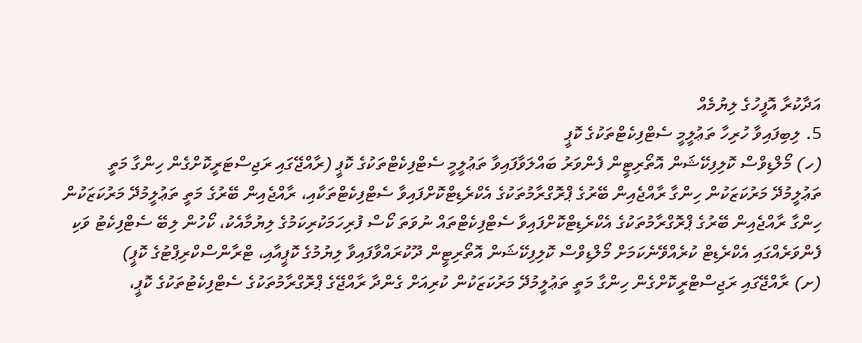އަދާކުރާ އޮފީހުގެ ލިޔުމެއް
5. ލިބިފައިވާ ހުރިހާ ތަޢުލީމީ ސެޓްފިކެޓްތަކުގެ ކޮޕީ
(ހ) މޯލްޑިވްސް ކޮލިފިކޭޝަން އޮތޯރިޓީން ފެންވަރު ބައްލަވާފައިވާ ތަޢުލީމީ ސެޓްފިކެޓްތަކުގެ ކޮޕީ (ރާއްޖޭގައި ރަޖިސްޓަރީކޮށްގެން ހިންގާ މަތީ ތަޢުލީމުދޭ މަރުކަޒަކުން ހިންގާ ރާއްޖެއިން ބޭރުގެ ޕްރޮގްރާމުތަކުގެ އެކްރެޑިޓްކޮށްފައިވާ ސެޓްފިކެޓްތަކާއި، ރާއްޖެއިން ބޭރުގެ މަތީ ތަޢުލީމުދޭ މަރުކަޒަކުން ހިންގާ ރާއްޖެއިން ބޭރުގެ ޕްރޮގްރާމުތަކުގެ އެކްރެޑިޓްކޮށްފައިވާ ސެޓްފިކެޓްތައް ނުވަތަ ކޯސް ފުރިހަމަކުރިކަމުގެ ލިޔުމާއެކު، ކޯހުން ލިބޭ ސެޓްފިކެޓު ވަކި ފެންވަރެއްގައި އެކްރެޑިޓް ކުރެއްވޭނެކަމަށް މޯލްޑިވްސް ކޮލިފިކޭޝަން އޮތޯރިޓީން ދޫކުރައްވާފައިވާ ލިޔުމުގެ ކޮޕީއާއި، ޓްރާންސްކްރިޕްޓުގެ ކޮޕީ)
(ށ) ރާއްޖޭގައި ރަޖިސްޓްރީކޮށްގެން ހިންގާ މަތީ ތަޢުލީމުދޭ މަރުކަޒަކުން ކުރިއަށް ގެންދާ ރާއްޖޭގެ ޕްރޮގްރާމުތަކުގެ ސެޓްފިކެޓުތަކުގެ ކޮޕީ،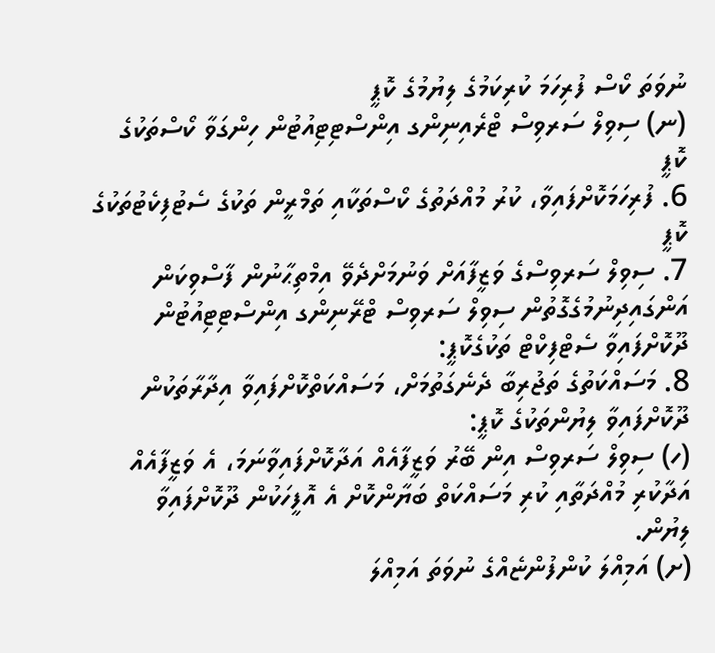ނުވަތަ ކޯސް ފުރިހަމަ ކުރިކަމުގެ ލިޔުމުގެ ކޮޕީ
(ނ) ސިވިލް ސަރވިސް ޓްރެއިނިންގ އިންސްޓިޓިއުޓުން ހިންގަވާ ކޯސްތަކުގެ ކޮޕީ
6. ފުރިހަމަކޮށްފައިވާ، ކުރު މުއްދަތުގެ ކޯސްތަކާއި ތަމްރީން ތަކުގެ ސެޓުފިކެޓުތަކުގެ ކޮޕީ
7. ސިވިލް ސަރވިސްގެ ވަޒީފާއަށް ވަނުމަށްދެވޭ އިމްތިޙާނުން ފާސްވިކަން އަންގައިދިނުމުގެގޮތުން ސިވިލް ސަރވިސް ޓްރޭނިންގ އިންސްޓިޓިއުޓުން ދޫކޮށްފައިވާ ސެޓްފިކްޓް ތަކުގެކޮޕީ:
8. މަސައްކަތުގެ ތަޖުރިބާ ދެނެގަތުމަށް، މަސައްކަތްކޮށްފައިވާ އިދާރާތަކުން ދޫކޮށްފައިވާ ލިޔުންތަކުގެ ކޮޕީ:
(ހ) ސިވިލް ސަރވިސް އިން ބޭރު ވަޒީފާއެއް އަދާކޮށްފައިވާނަމަ، އެ ވަޒީފާއެއް އަދާކުރި މުއްދަތާއި ކުރި މަސައްކަތް ބަޔާންކޮށް އެ އޮފީހަކުން ދޫކޮށްފައިވާ ލިޔުން.
(ށ) އަމިއްލަ ކުންފުންޏެއްގެ ނުވަތަ އަމިއްލަ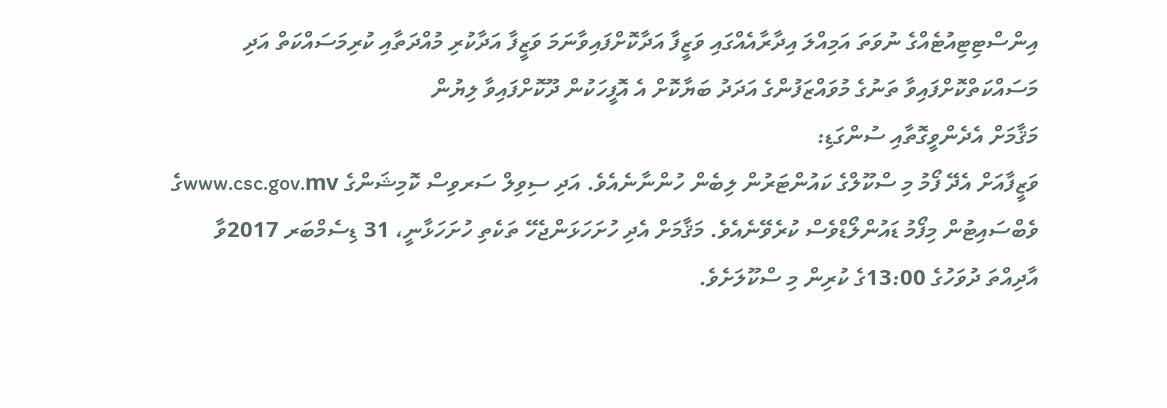އިންސްޓިޓިއުޓެއްގެ ނުވަތަ އަމިއްލަ އިދާރާއެއްގައި ވަޒީފާ އަދާކޮށްފައިވާނަމަ ވަޒީފާ އަދާކުރި މުއްދަތާއި ކުރިމަސައްކަތް އަދި މަސައްކަތްކޮށްފައިވާ ތަނުގެ މުވައްޒަފުންގެ އަދަދު ބަޔާކޮށް އެ އޮފީހަކުން ދޫކޮށްފައިވާ ލިޔުން
މަޤާމަށް އެދެންވީގޮތާއި ސުންގަޑި:
ވަޒީފާއަށް އެދޭ ފޯމު މި ސްކޫލްގެ ކައުންޓަރުން ލިބެން ހުންނާނެއެވެ. އަދި ސިވިލް ސަރވިސް ކޮމިޝަންގެ www.csc.gov.mvގެ ވެބްސައިޓުން މިފޯމު ޑައުންލޯޑްވެސް ކުރެވޭނެއެވެ. މަޤާމަށް އެދި ހުށަހަޅަންޖެހޭ ތަކެތި ހުށަހަޅާނީ، 31 ޑިސެމްބަރ 2017ވާ އާދިއްތަ ދުވަހުގެ 13:00ގެ ކުރިން މި ސްކޫލަށެވެ.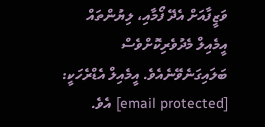ވަޒީފާއަށް އެދޭ ފޯމާއި، ލިޔުންތައް އީމެއިލް މެދުވެރިކޮށްވެސް ބަލައިގަނެވޭނެއެވެ. އީމެއިލް އެޑްރެހަކީ: [email protected] އެވެ.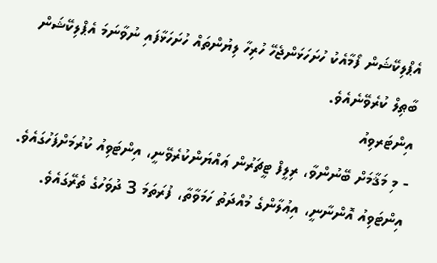އެޕްލިކޭޝަން ފޯމާއެކު ހުށަހަޅަންޖެހޭ ހުރިހާ ލިޔުންތައް ހުށަހަޅާފައި ނުވާނަމަ އެޕްލިކޭޝަން ބާޠިލް ކުރެވޭނެއެވެ.
އިންޓަރވިއު
- މި މަޤާމަށް ބޭނުންވާ، ރިލީފް ޓީޗަރުން ޢައްޔަންކުރެވޭނީ، އިންޓަވިއު ކުރުމަށްފަހުގައެވެ. އިންޓަވިއު އޮންނާނީ، އިޢުލާންގެ މުއްދަތު ހަމަވާތާ، ފުރަތަމަ 3 ދުވަހުގެ ތެރޭގައެވެ.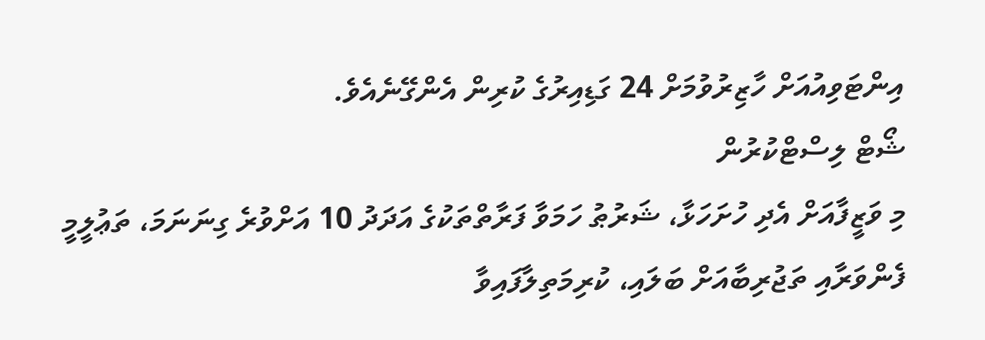އިންޓަވިއުއަށް ހާޒިރުވުމަށް 24 ގަޑިއިރުގެ ކުރިން އެންގޭނެއެވެ.
ޝޯޓް ލިސްޓްކުރުން
މި ވަޒީފާއަށް އެދި ހުށަހަޅާ، ޝަރުޠު ހަމަވާ ފަރާތްތަކުގެ އަދަދު 10 އަށްވުރެ ގިނަނަމަ، ތަޢުލީމީ ފެންވަރާއި ތަޖުރިބާއަށް ބަލައި، ކުރިމަތިލާފައިވާ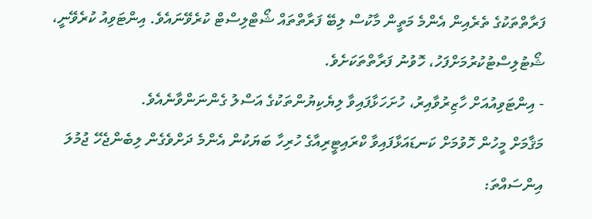ފަރާތްތަކުގެ ތެރެއިން އެންމެ މަތީން މާކުސް ލިބޭ ފަރާތްތައް ޝޯޓްލިސްޓް ކުރެވޭނައެވެ. އިންޓަވިއު ކުރެވޭނީ، ޝޯޓުލިސްޓުކުރުމަށްފަހު، ހޮވުނު ފަރާތްތަކަށެވެ.
- އިންޓަވިއުއަށް ހާޒިރުވާއިރު، ހުށަހަޅާފައިވާ ލިޔެކިޔުންތަކުގެ އަސްލު ގެންނަންވާނެއެވެ.
މަޤާމަށް މީހުން ހޮވުމަށް ކަނޑައަޅާފައިވާ ކްރައިޓީރިއާގެ ހުރިހާ ބަޔަކުން އެންމެ ދަށްވެގެން ލިބެންޖެހޭ ޖުމުލަ އިންސައްތަ: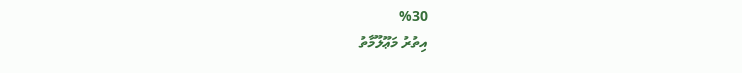%30
އިތުރު މަޢޫލޫމާތު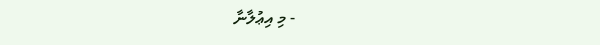- މި އިޢުލާނާ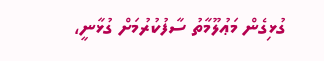ގުޅިގެން މަޢުލޫމާތު ސާފުކުރުމަށް ގުޅާނީ،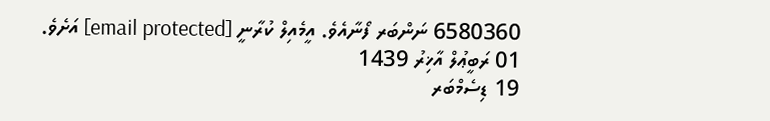6580360 ނަންބަރ ފޯނާއެވެ. އީމެއިލް ކުރާނީ [email protected] އަށެވެ.
01 ރަބީޢުލް އާޚިރު 1439
19 ޑިސެމްބަރ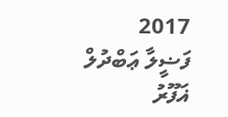2017
ފަޟީލާ ޢަބްދުލް ޣަފޫރު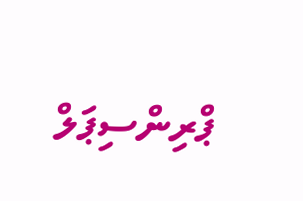ޕްރިންސިޕަލް